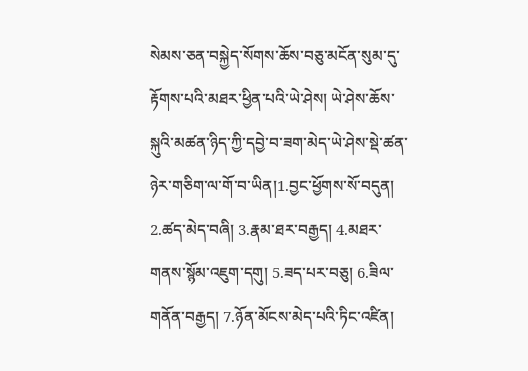སེམས་ཅན་བསྐྱེད་སོགས་ཆོས་བཅུ་མངོན་སུམ་དུ་རྟོགས་པའི་མཐར་ཕྱིན་པའི་ཡེ་ཤེས། ཡེ་ཤེས་ཆོས་སྐུའི་མཚན་ཉིད་ཀྱི་དབྱེ་བ་ཟག་མེད་ཡེ་ཤེས་སྡེ་ཚན་ཉེར་གཅིག་ལ་གོ་བ་ཡིན།1.བྱང་ཕྱོགས་སོ་བདུན། 2.ཚད་མེད་བཞི། 3.རྣམ་ཐར་བརྒྱད། 4.མཐར་གནས་སྙོམ་འཇུག་དགུ། 5.ཟད་པར་བཅུ། 6.ཟིལ་གནོན་བརྒྱད། 7.ཉོན་མོངས་མེད་པའི་ཏིང་འཛིན།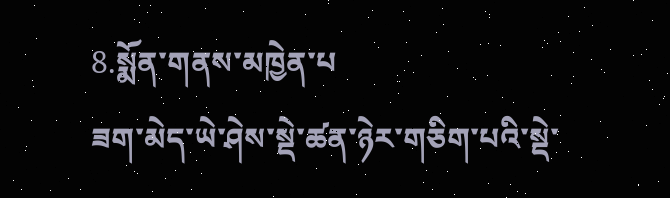8.སྨོན་གནས་མཁྱེན་པ
ཟག་མེད་ཡེ་ཤེས་སྡེ་ཚན་ཉེར་གཅིག་པའི་སྡེ་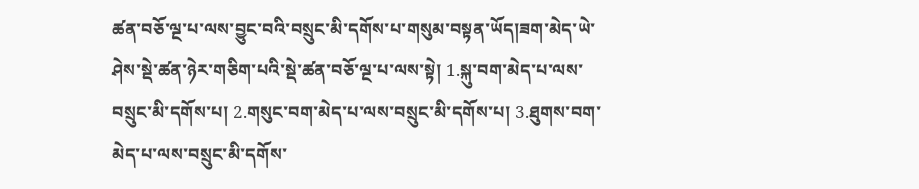ཚན་བཅོ་ལྔ་པ་ལས་བྱུང་བའི་བསྲུང་མི་དགོས་པ་གསུམ་བསྟན་ཡོད།ཟག་མེད་ཡེ་ཤེས་སྡེ་ཚན་ཉེར་གཅིག་པའི་སྡེ་ཚན་བཅོ་ལྔ་པ་ལས་སྟེ། 1.སྐུ་བག་མེད་པ་ལས་བསྲུང་མི་དགོས་པ། 2.གསུང་བག་མེད་པ་ལས་བསྲུང་མི་དགོས་པ། 3.ཐུགས་བག་མེད་པ་ལས་བསྲུང་མི་དགོས་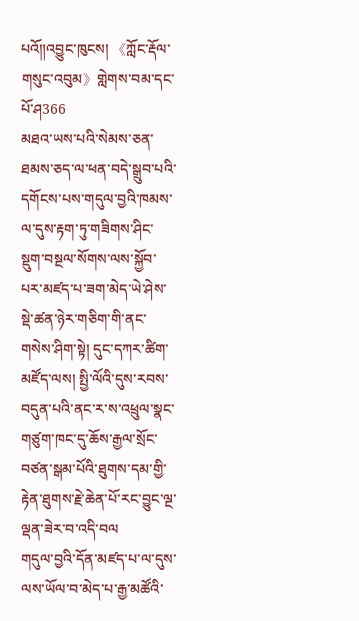པའོ༎འབྱུང་ཁུངས། 《ཀློང་རྡོལ་གསུང་འབུམ》གླེགས་བམ་དང་པོ་ཤ366
མཐའ་ཡས་པའི་སེམས་ཅན་ཐམས་ཅད་ལ་ཕན་བདེ་སྒྲུབ་པའི་དགོངས་པས་གདུལ་བྱའི་ཁམས་ལ་དུས་རྟག་ཏུ་གཟིགས་ཤིང་སྡུག་བསྔལ་སོགས་ལས་སྐྱོབ་པར་མཛད་པ་ཟག་མེད་ཡེ་ཤེས་སྡེ་ཚན་ཉེར་གཅིག་གི་ནང་གསེས་ཤིག་སྟེ། དུང་དཀར་ཚིག་མཛོད་ལས། སྤྱི་ལོའི་དུས་རབས་བདུན་པའི་ནང་ར་ས་འཕྲུལ་སྣང་གཙུག་ཁང་དུ་ཆོས་རྒྱལ་སྲོང་བཙན་སྒམ་པོའི་ཐུགས་དམ་གྱི་རྟེན་ཐུགས་རྗེ་ཆེན་པོ་རང་བྱུང་ལྔ་ལྡན་ཟེར་བ་འདི་བལ
གདུལ་བྱའི་དོན་མཛད་པ་ལ་དུས་ལས་ཡོལ་བ་མེད་པ་རྒྱ་མཚོའི་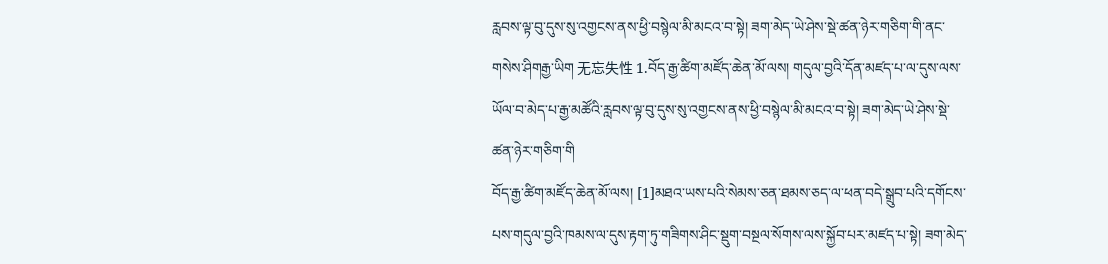རླབས་ལྟ་བུ་དུས་སུ་འགྱངས་ནས་ཕྱི་བསྙེལ་མི་མངའ་བ་སྟེ། ཟག་མེད་ཡེ་ཤེས་སྡེ་ཚན་ཉེར་གཅིག་གི་ནང་གསེས་ཤིགརྒྱ་ཡིག 无忘失性 1.བོད་རྒྱ་ཚིག་མཛོད་ཆེན་མོ་ལས། གདུལ་བྱའི་དོན་མཛད་པ་ལ་དུས་ལས་ཡོལ་བ་མེད་པ་རྒྱ་མཚོའི་རླབས་ལྟ་བུ་དུས་སུ་འགྱངས་ནས་ཕྱི་བསྙེལ་མི་མངའ་བ་སྟེ། ཟག་མེད་ཡེ་ཤེས་སྡེ་ཚན་ཉེར་གཅིག་གི
བོད་རྒྱ་ཚིག་མཛོད་ཆེན་མོ་ལས། [1]མཐའ་ཡས་པའི་སེམས་ཅན་ཐམས་ཅད་ལ་ཕན་བདེ་སྒྲུབ་པའི་དགོངས་པས་གདུལ་བྱའི་ཁམས་ལ་དུས་རྟག་ཏུ་གཟིགས་ཤིང་སྡུག་བསྔལ་སོགས་ལས་སྐྱོབ་པར་མཛད་པ་སྟེ། ཟག་མེད་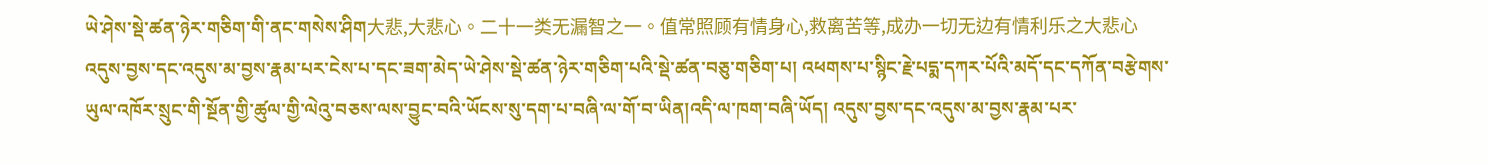ཡེ་ཤེས་སྡེ་ཚན་ཉེར་གཅིག་གི་ནང་གསེས་ཤིག大悲,大悲心。二十一类无漏智之一。值常照顾有情身心,救离苦等,成办一切无边有情利乐之大悲心
འདུས་བྱས་དང་འདུས་མ་བྱས་རྣམ་པར་ངེས་པ་དང་ཟག་མེད་ཡེ་ཤེས་སྡེ་ཚན་ཉེར་གཅིག་པའི་སྡེ་ཚན་བཅུ་གཅིག་པ། འཕགས་པ་སྙིང་རྗེ་པདྨ་དཀར་པོའི་མདོ་དང་དཀོན་བརྩེགས་ཡུལ་འཁོར་སྲུང་གི་སྔོན་གྱི་ཚུལ་གྱི་ལེའུ་བཅས་ལས་བྱུང་བའི་ཡོངས་སུ་དག་པ་བཞི་ལ་གོ་བ་ཡིན།འདི་ལ་ཁག་བཞི་ཡོད། འདུས་བྱས་དང་འདུས་མ་བྱས་རྣམ་པར་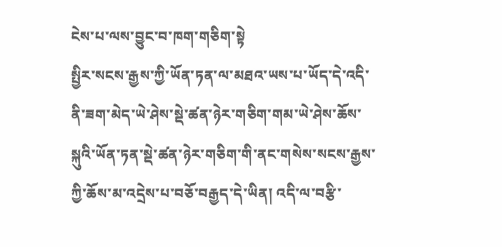ངེས་པ་ལས་བྱུང་བ་ཁག་གཅིག་སྟེ
སྤྱིར་སངས་རྒྱས་ཀྱི་ཡོན་ཏན་ལ་མཐའ་ཡས་པ་ཡོད་དེ་འདི་ནི་ཟག་མེད་ཡེ་ཤེས་སྡེ་ཚན་ཉེར་གཅིག་གམ་ཡེ་ཤེས་ཆོས་སྐུའི་ཡོན་ཏན་སྡེ་ཚན་ཉེར་གཅིག་གི་ནང་གསེས་སངས་རྒྱས་ཀྱི་ཆོས་མ་འདྲེས་པ་བཅོ་བརྒྱད་དེ་ཡིན། འདི་ལ་བརྩི་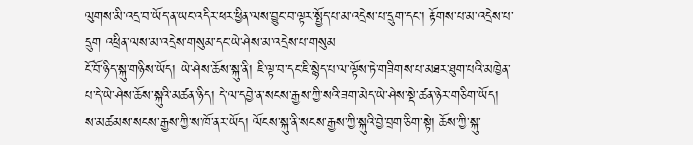ལུགས་མི་འདྲ་བ་ཡོད་ན་ཡང་འདིར་ཕར་ཕྱིན་ལས་བྱུང་བ་ལྟར་སྤྱོད་པ་མ་འདྲེས་པ་དྲུག་དང་། རྟོགས་པ་མ་འདྲེས་པ་དྲུག འཕྲིན་ལས་མ་འདྲེས་གསུམ་དང་ཡེ་ཤེས་མ་འདྲེས་པ་གསུམ
ངོ་བོ་ཉིད་སྐུ་གཉིས་ཡོད། ཡེ་ཤེས་ཆོས་སྐུ་ནི། ཇི་ལྟ་བ་དང་ཇི་སྙེད་པ་ལ་ལྟོས་ཏེ་གཟིགས་པ་མཐར་ཐུག་པའི་མཁྱེན་པ་དེ་ཡེ་ཤེས་ཆོས་སྐུའི་མཚན་ཉིད། དེ་ལ་དབྱེ་ན་སངས་རྒྱས་ཀྱི་སའི་ཟག་མེད་ཡེ་ཤེས་སྡེ་ཚན་ཉེར་གཅིག་ཡོད། ས་མཚམས་སངས་རྒྱས་ཀྱི་ས་ཁོ་ནར་ཡོད། ལོངས་སྐུ་ནི་སངས་རྒྱས་ཀྱི་སྐུའི་བྱེ་བྲག་ཅིག་སྟེ། ཆོས་ཀྱི་སྐུ་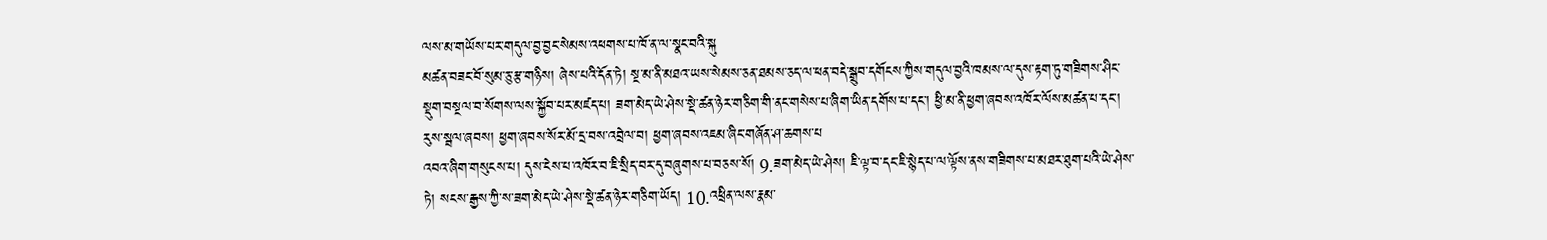ལས་མ་གཡོས་པར་གདུལ་བྱ་བྱང་སེམས་འཕགས་པ་ཁོ་ན་ལ་སྣང་བའི་སྐུ
མཚན་བཟང་བོ་སུམ་ཅུ་རྩ་གཉིས། ཞེས་པའི་དོན་ཏེ། སྔ་མ་ནི་མཐའ་ཡས་སེམས་ཅན་ཐམས་ཅད་ལ་ཕན་བདེ་སྒྲུབ་དགོངས་ཀྱིས་གདུལ་བྱའི་ཁམས་ལ་དུས་རྟག་ཏུ་གཟིགས་ཤིང་སྡུག་བསྔལ་བ་སོགས་ལས་སྐྱོབ་པར་མཛད་པ། ཟག་མེད་ཡེ་ཤེས་སྡེ་ཚན་ཉེར་གཅིག་གི་ནང་གསེས་པ་ཞིག་ཡིན་དགོས་པ་དང་། ཕྱི་མ་ནི་ཕྱག་ཞབས་འཁོར་ལོས་མཚན་པ་དང་། རུས་སྦལ་ཞབས། ཕྱག་ཞབས་སོར་མོ་དྲ་བས་འབྲེལ་བ། ཕྱག་ཞབས་འཇམ་ཞིང་གཞོན་ཤ་ཆགས་པ
འབའ་ཞིག་གསུངས་པ། དུས་ངེས་པ་འཁོར་བ་ཇི་སྲིད་བར་དུ་བཞུགས་པ་བཅས་སོ། 9.ཟག་མེད་ཡེ་ཤེས། ཇི་ལྟ་བ་དང་ཇི་སྙེད་པ་ལ་ལྟོས་ནས་གཟིགས་པ་མཐར་ཐུག་པའི་ཡེ་ཤེས་ཏེ། སངས་རྒྱས་ཀྱི་ས་ཟག་མེད་ཡེ་ཤེས་སྡེ་ཚན་ཉེར་གཅིག་ཡོད། 10.འཕྲིན་ལས་རྣམ་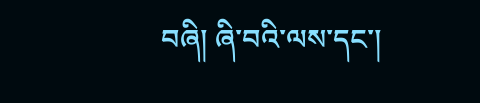བཞི། ཞི་བའི་ལས་དང་།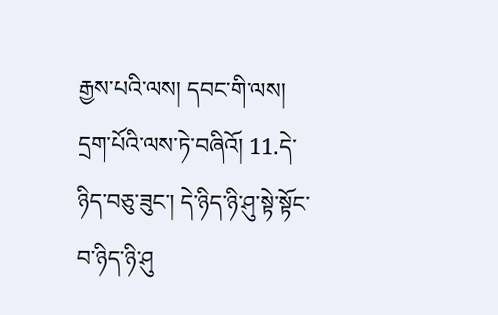རྒྱས་པའི་ལས། དབང་གི་ལས། དྲག་པོའི་ལས་ཏེ་བཞིའོ། 11.དེ་ཉིད་བཅུ་ཟུང་། དེ་ཉིད་ཉི་ཤུ་སྟེ་སྟོང་བ་ཉིད་ཉི་ཤུ